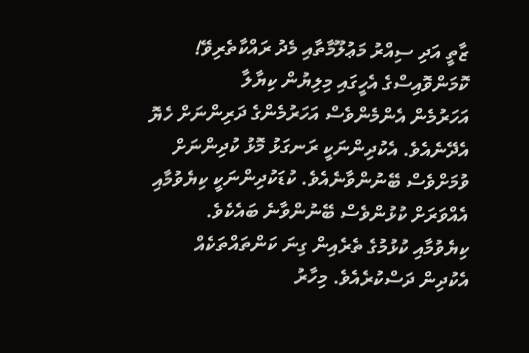ޒާތީ އަދި ސިއްރު މަޢުލޫމާތާއި މެދު ރައްކާތެރިވޭ!
ކޮމަންވޮއިސްގެ އެހީގައި މިލިޔުން ކިޔާލާ
އަހަރުމެން އެންމެންވެސް އަހަރުމެންގެ ދަރިންނަށް ހެޔޮ އެދޭނެއެވެ. އެކުދިންނަކީ ރަނގަޅު މޮޅު ކުދިންނަށް ވުމަށްވެސް ބޭނުންވާނެއެވެ. ކުޑަކުދިންނަކީ ކިޔެވުމާއި އެއްވަރަށް ކުޅުންވެސް ބޭނުންވާނެ ބައެކެވެ. ކިޔެވުމާއި ކުޅުމުގެ ތެރެއިން ގިނަ ކަންތައްތަކެއް އެކުދިން ދަސްކުރެއެވެ. މިހާރު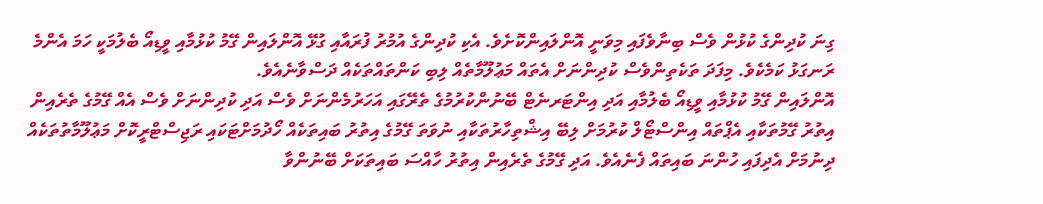ގިނަ ކުދިންގެ ކުޅުން ވެސް ބިނާވެފައި މިވަނީ އޮންލައިންކޮށެވެ. އެކި ކުދިންގެ އުމުރު ފުރައާއި ގުޅޭ އޮންލައިން ގޭމު ކުޅުމާއި ވީޑިއޯ ބެލުމަކީ ހަމަ އެންމެ ރަނގަޅު ކަމެކެވެ. މިފަދަ ތަކެތިންވެސް ކުދިންނަށް އެތައް މަޢުލޫމާތެއް ލިބި ކަންތައްތަކެއް ދަސްވާނެއެވެ.
އޮންލައިން ގޭމު ކުޅުމާއި ވީޑިއޯ ބެލުމާއި އަދި އިންޓަރނެޓް ބޭނުންކުރުމުގެ ތެރޭގައި އަހަރުމެންނަށް ވެސް އަދި ކުދިންނަށް ވެސް އެއް ގޭމުގެ ތެރެއިން އިތުރު ގޭމުތަކާއި އެޕްތައް އިންސްޓޯލް ކުރުމަށް ލިބޭ އިޝްތިހާރުތަކާއި ނުވަތަ ގޭމުގެ އިތުރު ބައިތަކެއް ހޯދުމަށްޓަކައި ރަޖިސްޓްރީކޮށް މަޢުލޫމާތުތަކެއް ދިނުމަށް އެދިފައި ހުންނަ ބައިތައް ފެނެއެވެ. އަދި ގޭމުގެ ތެރެއިން އިތުރު ހާއްސަ ބައިތަކަށް ބޭނުންވާ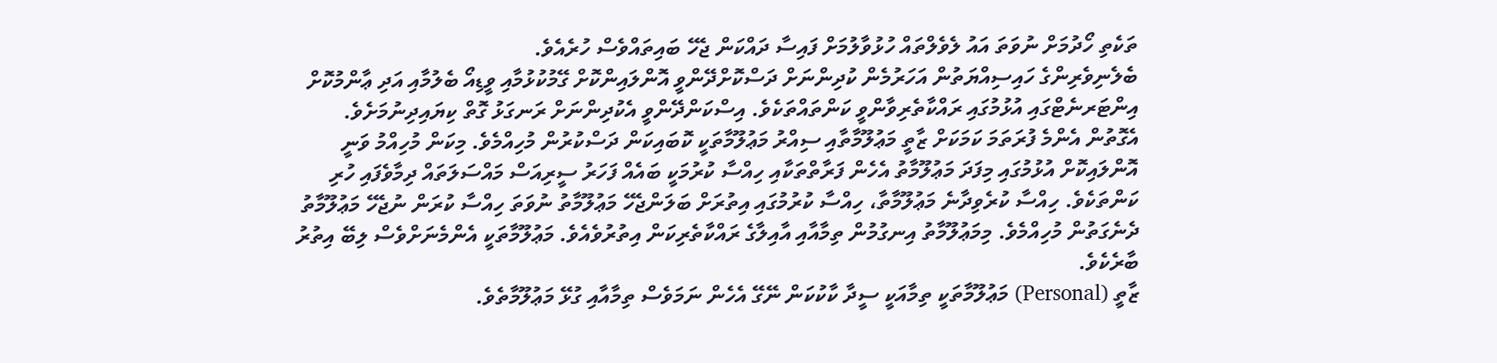ތަކެތި ހޯދުމަށް ނުވަތަ އައު ލެވެލްތައް ހުޅުވާލުމަށް ފައިސާ ދައްކަން ޖެހޭ ބައިތައްވެސް ހުރެއެވެ.
ބެލެނިވެރިންގެ ހައިސިއްޔަތުން އަހަރުމެން ކުދިންނަށް ދަސްކޮށްދޭންވީ އޮންލައިންކޮށް ގޭމުކުޅުމާއި ވީޑިއޯ ބެލުމާއި އަދި ޢާންމުކޮށް އިންޓަރނެޓްގައި އުޅުމުގައި ރައްކާތެރިވާންވީ ކަންތައްތަކެވެ. އިސްކަންދޭންވީ އެކުދިންނަށް ރަނގަޅު ގޮތް ކިޔައިދިނުމަށެވެ.
އެގޮތުން އެންމެ ފުރަތަމަ ކަމަކަށް ޒާތީ މަޢުލޫމާތާއި ސިއްރު މަޢުލޫމާތަކީ ކޮބައިކަން ދަސްކުރުން މުހިއްމެވެ. މިކަން މުހިއްމު ވަނީ އޮންލައިކޮށް އުޅުމުގައި މިފަދަ މަޢުލޫމާތު އެހެން ފަރާތްތަކާއި ހިއްސާ ކުރުމަކީ ބައެއް ފަހަރު ސީރިއަސް މައްސަލަތައް ދިމާވެފައި ހުރި ކަންތަކެވެ. ހިއްސާ ކުރެވިދާނެ މަޢުލޫމާތާ، ހިއްސާ ކުރުމުގައި އިތުރަށް ބަލަންޖެހޭ މަޢުލޫމާތު ނުވަތަ ހިއްސާ ކުރަން ނުޖެހޭ މަޢުލޫމާތު ދެނެގަތުން މުހިއްމެވެ. މިމަޢުލޫމާތު އިނގުމުން ތިމާއާއި އާއިލާގެ ރައްކާތެރިކަން އިތުރުވެއެވެ. މަޢުލޫމާތަކީ އެންމެނަށްވެސް ލިބޭ އިތުރު ބާރެކެވެ.
ޒާތީ (Personal) މަޢުލޫމާތަކީ ތިމާއަކީ ސީދާ ކާކުކަން ނޭގޭ އެހެން ނަމަވެސް ތިމާއާއި ގުޅޭ މަޢުލޫމާތެވެ.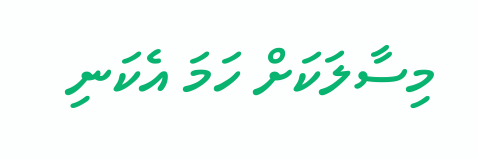މިސާލަކަށް ހަމަ އެކަނި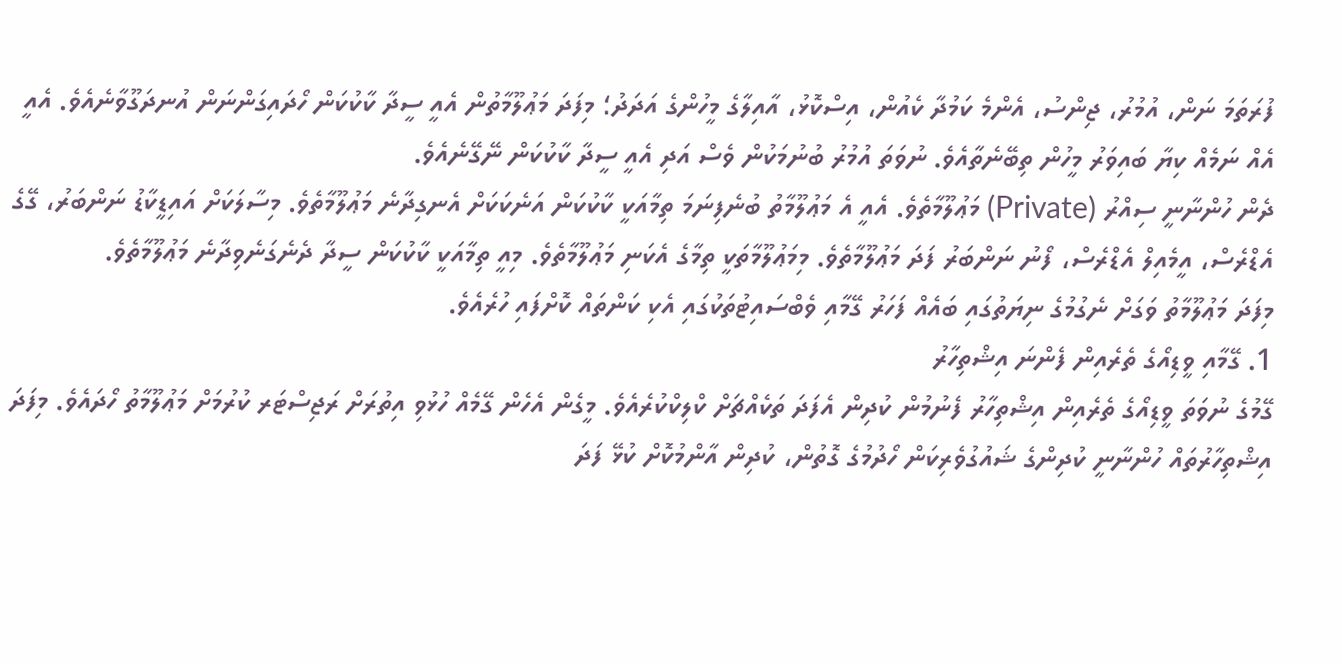ފުރަތަމަ ނަން، އުމުރު، ޖިންސު، އެންމެ ކަމުދާ ކެއުން، އިސްކޮޅު، އާއިލާގެ މީހުންގެ އަދަދު؛ މިފަދަ މަޢުލޫމާތުން އެއީ ސީދާ ކާކުކަން ހޯދައިގަންނަން އުނދަގޫވާނެއެވެ. އެއީ އެއް ނަމެއް ކިޔާ ބައިވަރު މީހުން ތިބޭނެތާއެވެ. ނުވަތަ އުމުރު ބުނުމަކުން ވެސް އަދި އެއީ ސީދާ ކާކުކަން ނޭގޭނެއެވެ.
ދެން ހުންނާނީ ސިއްރު (Private) މަޢުލޫމާތެވެ. އެއީ އެ މަޢުލޫމާތު ބުނެފިނަމަ ތިމާއަކީ ކާކުކަން އަނެކަކަށް އެނގިދާނެ މަޢުލޫމާތެވެ. މިސާލަކަށް އައިޑީކާޑު ނަންބަރު، ގޭގެ އެޑްރެސް، އީމެއިލް އެޑްރެސް، ފޯނު ނަންބަރު ފަދަ މަޢުލޫމާތެވެ. މިމަޢުލޫމާތަކީ ތިމާގެ އެކަނި މަޢުލޫމާތެވެ. މިއީ ތިމާއަކީ ކާކުކަން ސީދާ ދެނެގަނެވިދާނެ މަޢުލޫމާތެވެ.
މިފަދަ މަޢުލޫމާތު ވަގަށް ނެގުމުގެ ނިޔަތުގައި ބައެއް ފަހަރު ގޭމާއި ވެބްސައިޓުތަކުގައި އެކި ކަންތައް ކޮށްފައި ހުރެއެވެ.
1. ގޭމާއި ވީޑިއޯގެ ތެރެއިން ފެންނަ އިޝްތިހާރު
ގޭމުގެ ނުވަތަ ވީޑިއޯގެ ތެރެއިން އިޝްތިހާރު ފެނުމުން ކުދިން އެފަދަ ތަކެއްޗަށް ކްލިކްކުރެއެވެ. މީގެން އެހެން ގޭމެއް ހުޅުވި އިތުރަށް ރަޖިސްޓަރ ކުރުމަށް މަޢުލޫމާތު ހޯދައެވެ. މިފަދަ އިޝްތިހާރުތައް ހުންނާނީ ކުދިންގެ ޝައުގުވެރިކަން ހޯދުމުގެ ގޮތުން، ކުދިން އާންމުކޮށް ކުޅޭ ފަދަ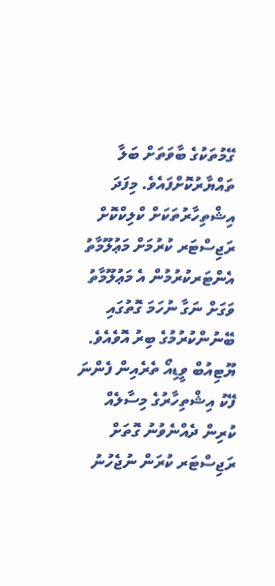ގޭމުތަކުގެ ބާވަތަށް ބަލާ ތައްޔާރުކޮށްފައެވެ. މިފަދަ އިޝްތިހާރުތަކަށް ކްލިކްކޮށް ރަޖިސްޓަރ ކުރުމަށް މަޢުލޫމާތު އެންޓަރކުރުމުން އެ މަޢުލޫމާތު ވަގަށް ނަގާ ނުހަމަ ގޮތުގައި ބޭނުންކުރުމުގެ ބިރު އޮވެއެވެ.
ޔޫޓިއުބް ވީޑިއޯ ތެރެއިން ފެންނަ ފޭކު އިޝްތިހާރުގެ މިސާލެއް
ކުރިން ދެއްނެވުނު ގޮތަށް ރަޖިސްޓަރ ކުރަން ނުޖެހުނު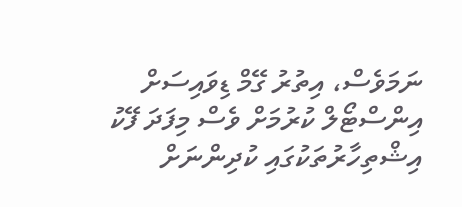ނަމަވެސް، އިތުރު ގޭމް ޑިވައިސަށް އިންސްޓޯލް ކުރުމަށް ވެސް މިފަދަ ފޭކު އިޝްތިހާރުތަކުގައި ކުދިންނަށް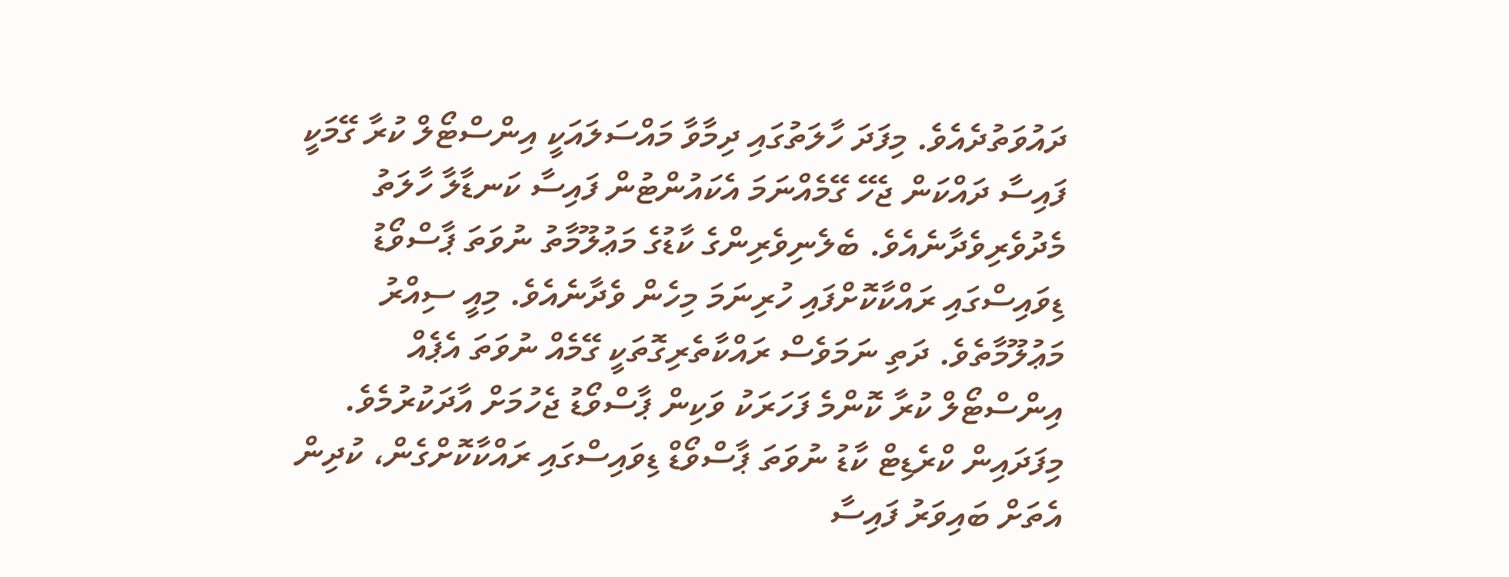ދައުވަތުދެއެވެ. މިފަދަ ހާލަތުގައި ދިމާވާ މައްސަލައަކީ އިންސްޓޯލް ކުރާ ގޭމަކީ ފައިސާ ދައްކަން ޖެހޭ ގޭމެއްނަމަ އެކައުންޓުން ފައިސާ ކަނޑާލާ ހާލަތު މެދުވެރިވެދާނެއެވެ. ބެލެނިވެރިންގެ ކާޑުގެ މަޢުލޫމާތު ނުވަތަ ޕާސްވޯޑު ޑިވައިސްގައި ރައްކާކޮށްފައި ހުރިނަމަ މިހެން ވެދާނެއެވެ. މިއީ ސިއްރު މަޢުލޫމާތެވެ. ދަތި ނަމަވެސް ރައްކާތެރިގޮތަކީ ގޭމެއް ނުވަތަ އެޕެއް އިންސްޓޯލް ކުރާ ކޮންމެ ފަހަރަކު ވަކިން ޕާސްވޯޑު ޖެހުމަށް އާދަކުރުމެވެ. މިފަދައިން ކްރެޑިޓް ކާޑު ނުވަތަ ޕާސްވޯޑް ޑިވައިސްގައި ރައްކާކޮށްގެން، ކުދިން އެތަށް ބައިވަރު ފައިސާ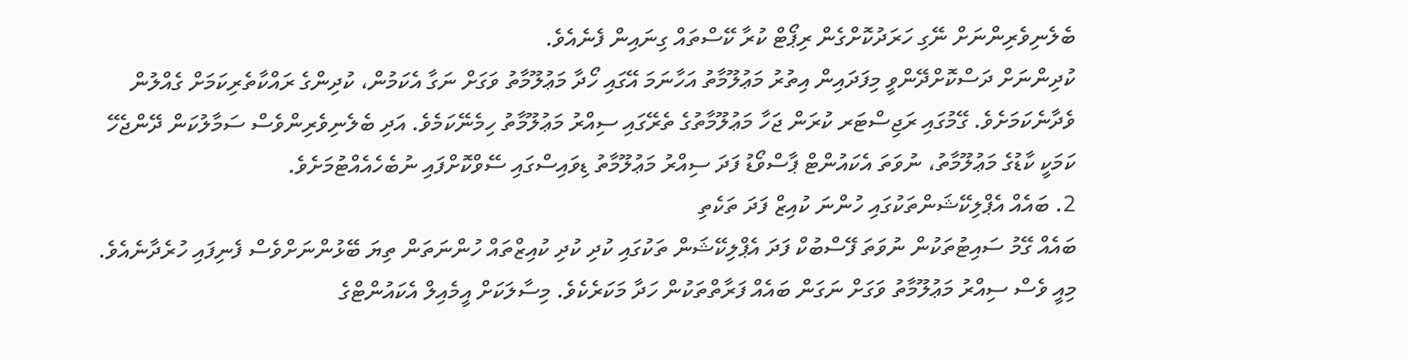ބެލެނިވެރިންނަށް ނޭގި ހަރަދުކޮށްގެން ރިޕޯޓް ކުރާ ކޭސްތައް ގިނައިން ފެނެއެވެ.
ކުދިންނަށް ދަސްކޮށްދޭންވީ މިފަދައިން އިތުރު މަޢުލޫމާތު އަހާނަމަ އޭގައި ހޯދާ މަޢުލޫމާތު ވަގަށް ނަގާ އެކަމުން، ކުދިންގެ ރައްކާތެރިކަމަށް ގެއްލުން ވެދާނެކަމަށެވެ. ގޭމުގައި ރަޖިސްޓަރ ކުރަން ޖަހާ މަޢުލޫމާތުގެ ތެރޭގައި ސިއްރު މަޢުލޫމާތު ހިމެނޭކަމެވެ. އަދި ބެލެނިވެރިންވެސް ސަމާލުކަން ދޭންޖެހޭ ކަމަކީ ކާޑުގެ މަޢުލޫމާތު، ނުވަތަ އެކައުންޓް ޕާސްވޯޑު ފަދަ ސިއްރު މަޢުލޫމާތު ޑިވައިސްގައި ސޭވްކޮށްފައި ނުބެހެއެއްޓުމަށެވެ.
2. ބައެއް އެޕްލިކޭޝަންތަކުގައި ހުންނަ ކުއިޒް ފަދަ ތަކެތި
ބައެއް ގޭމު ސައިޓުތަކުން ނުވަތަ ފޭސްބުކް ފަދަ އެޕްލިކޭޝަން ތަކުގައި ކުދި ކުދި ކުއިޒްތައް ހުންނަތަން ތިޔަ ބޭޅުންނަށްވެސް ފެނިފައި ހުރެދާނެއެވެ. މިއީ ވެސް ސިއްރު މަޢުލޫމާތު ވަގަށް ނަގަން ބައެއް ފަރާތްތަކުން ހަދާ މަކަރެކެވެ. މިސާލަކަށް އީމެއިލް އެކައުންޓްގެ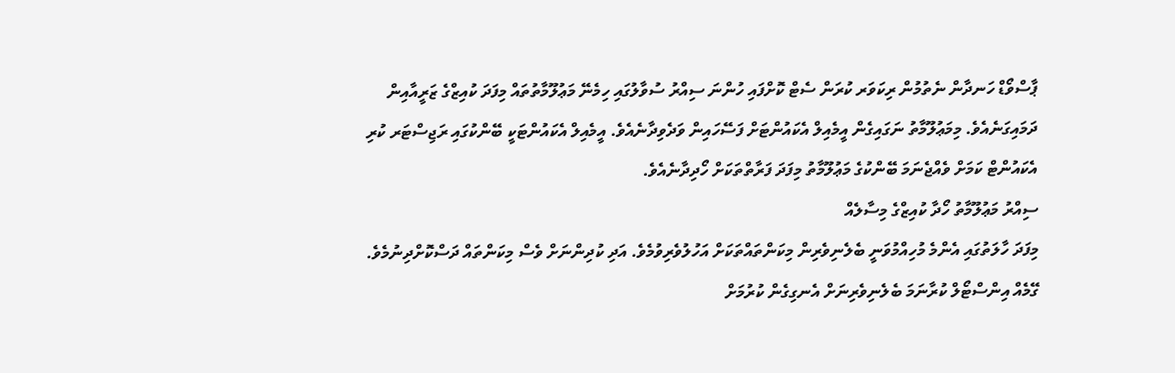ޕާސްވޯޑް ހަނދާން ނެތުމުން ރިކަވަރ ކުރަން ސެޓް ކޮށްފައި ހުންނަ ސިއްރު ސުވާލުގައި ހިމެނޭ މަޢުލޫމާތުތައް މިފަދަ ކުއިޒްގެ ޒަރީއާއިން ދަމައިގަނެއެވެ. މިމަޢުލޫމާތު ނަގައިގެން އީމެއިލް އެކައުންޓަށް ފަސޭހައިން ވަދެވިދާނެއެވެ. އީމެއިލް އެކައުންޓަކީ ބޭންކުގައި ރަޖިސްޓަރ ކުރި އެކައުންޓް ކަމަށް ވެއްޖެނަމަ ބޭންކުގެ މަޢުލޫމާތު މިފަދަ ފަރާތްތަކަށް ހޯދިދާނެއެވެ.
ސިއްރު މަޢުލޫމާތު ހޯދާ ކުއިޒްގެ މިސާލެއް
މިފަދަ ހާލަތުގައި އެންމެ މުހިއްމުވަނީ ބެލެނިވެރިން މިކަންތައްތަކަށް އަހުލުވެރިވުމެވެ. އަދި ކުދިންނަށް ވެސް މިކަންތައް ދަސްކޮށްދިނުމެވެ. ގޭމެއް އިންސްޓޯލް ކުރާނަމަ ބެލެނިވެރިނަށް އެނގިގެން ކުރުމަށް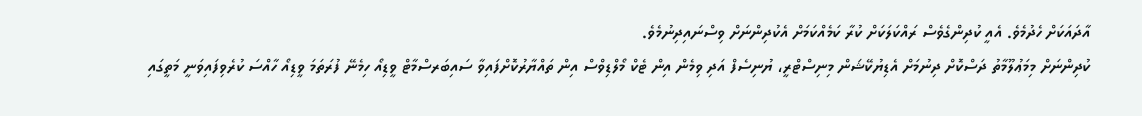އާދައަކަށް ހެދުމެވެ. އެއީ ކުދިންގެވެސް ރައްކަލަކަށް ކުރާ ކަމެއްކަމަށް އެކުދިންނަށް ވިސްނައިދިނުމެވެ.
ކުދިންނަށް މިމަޢުލޫމާތު ދަސްކޮށް ދިނުމަށް އެޑިޔުކޭޝަން މިނިސްޓްރީ، ޔުނިސެފް އަދި ވިމެން އިން ޓެކް މޯލްޑިވްސް އިން ތައްޔާރުކޮށްފައިވާ ސައިބަރސްމާޓް ވީޑިއޯ ހިމެނޭ ފުރަތަމަ ވީޑިއޯ ހާއްސަ ކުރެވިފައިވަނީ މަތީގައި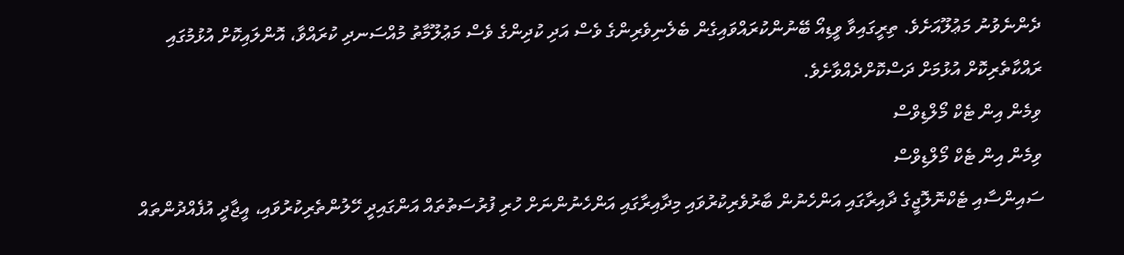ދެންނެވުނު މަޢުލޫއަށެވެ. ތިރީގައިވާ ވީޑިއޯ ބޭނުންކުރައްވައިގެން ބެލެނިވެރިންގެ ވެސް އަދި ކުދިންގެ ވެސް މަޢުލޫމާތު މުއްސަނދި ކުރައްވާ، އޮންލައިކޮށް އުޅުމުގައި ރައްކާތެރިކޮށް އުޅުމަށް ދަސްކޮށްދެއްވާށެވެ.
ވިމެން އިން ޓެކް މޯލްޑިވްސް
ވިމެން އިން ޓެކް މޯލްޑިވްސް
ސައިންސާއި ޓެކްނޮލޮޖީގެ ދާއިރާގައި އަންހެނުން ބާރުވެރިކުރުވައި މިދާއިރާގައި އަންހެނުންނަށް ހުރި ފުރުސަތުތައް އަންގައިދީ ހޭލުންތެރިކުރުވައި، އީޖާދީ އުފެއްދުންތައް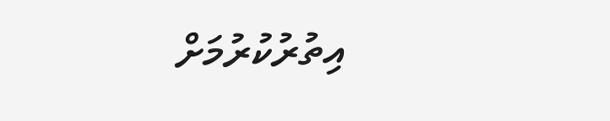އިތުރުކުރުމަށް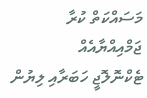މަސައްކަތް ކުރާ ޖަމްއިއްޔާއެއް
ޓެކްނޮލޮޖީ ހަބަރާއި ލިޔުން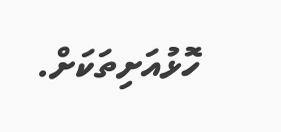ހޮޅުއަށިތަކަށް.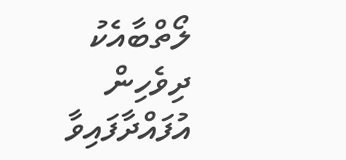ލޯތްބާއެކު ދިވެހިން އުފައްދާފައިވާ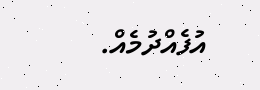އުފެއްދުމެއް.